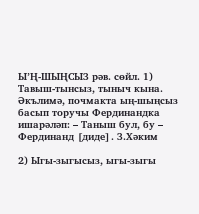Ы’Ң-ШЫҢСЫЗ рәв. сөйл. 1) Тавыш-тынсыз, тыныч кына. Әкълимә, почмакта ың-шыңсыз басып торучы Фердинандка ишарәләп: – Таныш бул, бу – Фердинанд [диде]. З.Хәким

2) Ыгы-зыгысыз, ыгы-зыгы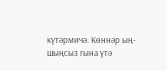күтәрмичә. Көннәр ың-шыңсыз гына үтә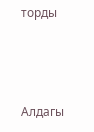торды



Алдагы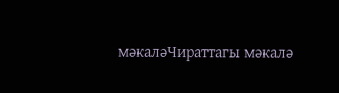мәкаләЧираттагы мәкалә